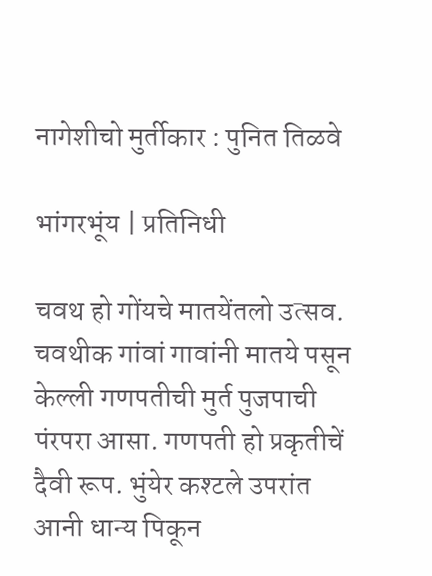नागेशीचो मुर्तीकार : पुनित तिळवे

भांगरभूंय | प्रतिनिधी

चवथ हो गोंयचे मातयेंतलो उत्सव. चवथीक गांवां गावांनी मातये पसून केल्ली गणपतीची मुर्त पुजपाची पंरपरा आसा. गणपती हो प्रकृतीचें दैवी रूप. भुंयेर कश्टले उपरांत आनी धान्य पिकून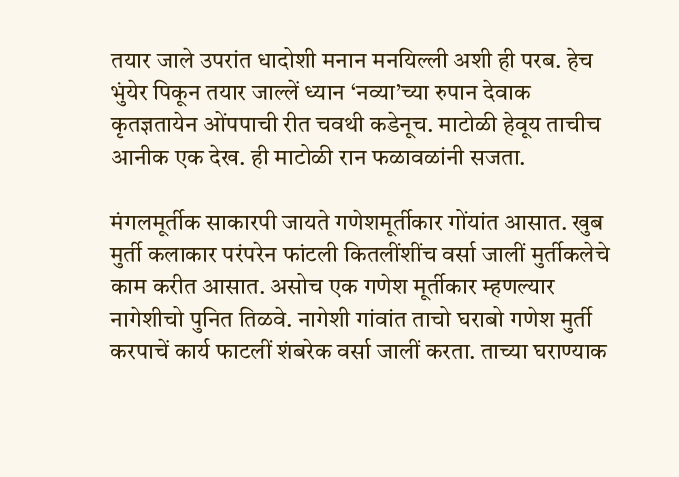तयार जाले उपरांत धादोशी मनान मनयिल्ली अशी ही परब. हेच भुंयेर पिकून तयार जाल्लें ध्यान ‘नव्या’च्या रुपान देवाक कृतज्ञतायेन ओंपपाची रीत चवथी कडेनूच. माटोळी हेवूय ताचीच आनीक एक देख. ही माटोळी रान फळावळांनी सजता.

मंगलमूर्तीक साकारपी जायते गणेशमूर्तीकार गोंयांत आसात. खुब मुर्ती कलाकार परंपरेन फांटली कितलींशींच वर्सा जालीं मुर्तीकलेचे काम करीत आसात. असोच एक गणेश मूर्तीकार म्हणल्यार नागेशीचो पुनित तिळवे. नागेशी गांवांत ताचो घराबो गणेश मुर्ती करपाचें कार्य फाटलीं शंबरेक वर्सा जालीं करता. ताच्या घराण्याक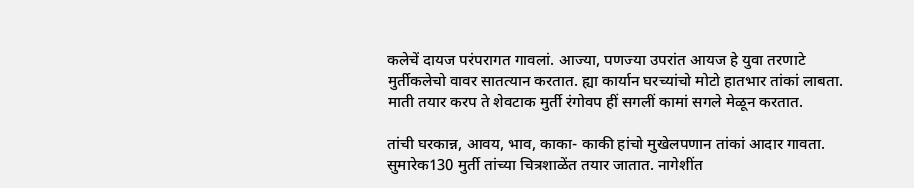कलेचें दायज परंपरागत गावलां. आज्या, पणज्या उपरांत आयज हे युवा तरणाटे मुर्तीकलेचो वावर सातत्यान करतात. ह्या कार्यान घरच्यांचो मोटो हातभार तांकां लाबता. माती तयार करप ते शेवटाक मुर्ती रंगोवप हीं सग‌लीं कामां सगले मेळून करतात.

तांची घरकान्न, आवय, भाव, काका- काकी हांचो मुखेलपणान तांकां आदार गावता. सुमारेक130 मुर्ती तांच्या चित्रशाळेंत तयार जातात. नागेशींत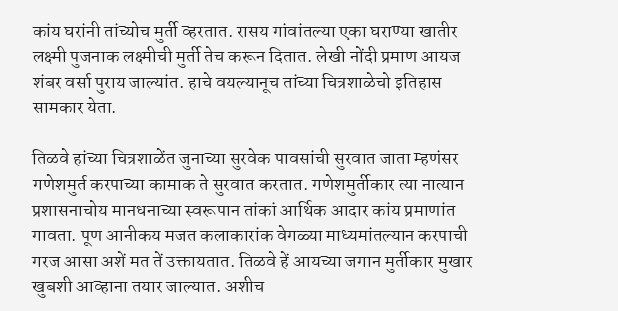कांय घरांनी तांच्योच मुर्ती व्हरतात. रासय गांवांतल्या एका घराण्या खातीर लक्ष्मी पुजनाक लक्ष्मीची मुर्ती तेच करून दितात. लेखी नोंदी प्रमाण आयज शंबर वर्सा पुराय जाल्यांत. हाचे वयल्यानूच तांच्या चित्रशाळेचो इतिहास सामकार येता.

तिळवे हांच्या चित्रशाळेंत जुनाच्या सुरवेक पावसांची सुरवात जाता म्हणंसर गणेशमुर्त करपाच्या कामाक ते सुरवात करतात. गणेशमुर्तीकार त्या नात्यान प्रशासनाचोय मानधनाच्या स्वरूपान तांकां आर्थिक आदार कांय प्रमाणांत गावता. पूण आनीकय मजत कलाकारांक वेगळ्या माध्यमांतल्यान करपाची गरज आसा अशें मत तें उक्तायतात. तिळवे हें आयच्या जगान मुर्तीकार मुखार खुबशी आव्हाना तयार जाल्यात. अशीच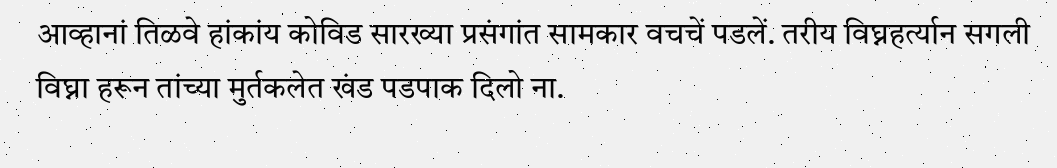आव्हानां तिळवे हांकांय कोविड सारख्या प्रसंगांत सामकार वचचें पडलें. तरीय विघ्नहर्त्यान सगली विघ्ना हरून तांच्या मुर्तकलेत खंड पडपाक दिलो ना.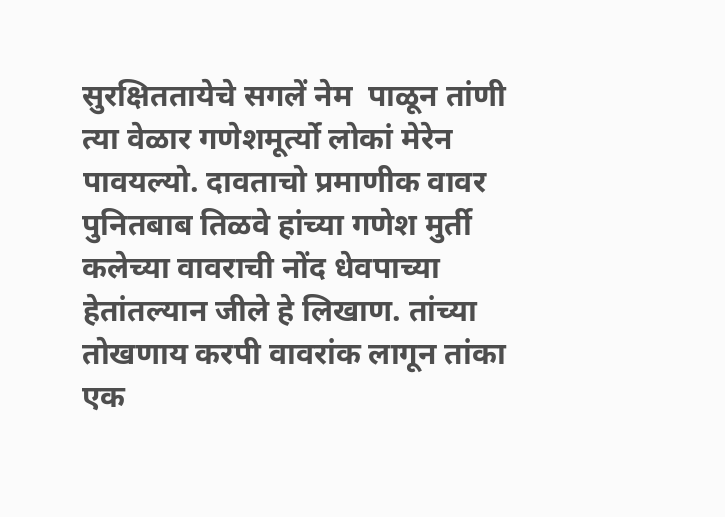सुरक्षिततायेचे सगलें नेम  पाळून तांणी त्या वेळार गणेशमूर्त्यो लोकां मेरेन पावयल्यो. दावताचो प्रमाणीक वावर पुनितबाब तिळवे हांच्या गणेश मुर्ती कलेच्या वावराची नोंद धेवपाच्या हेतांतल्यान जीले हे लिखाण. तांच्या तोखणाय करपी वावरांक लागून तांका एक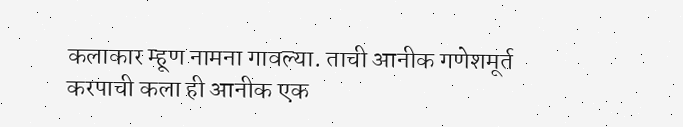कलाकार म्हूण नामना गावल्या. ताची आनीक गणेशमूर्त करपाची कला ही आनीक एक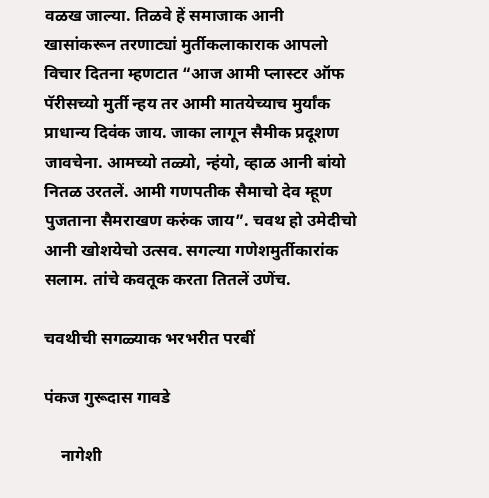वळख जाल्या. तिळवे हें समाजाक आनी खासांकरून तरणाट्यां मुर्तीकलाकाराक आपलो विचार दितना म्हणटात “आज आमी प्लास्टर ऑफ पॅरीसच्यो मुर्ती न्हय तर आमी मातयेच्याच मुर्यांक प्राधान्य दिवंक जाय. जाका लागून सैमीक प्रदूशण जावचेना. आमच्यो तळ्यो, न्हंयो, व्हाळ आनी बांयो नितळ उरतलें. आमी गणपतीक सैमाचो देव म्हूण पुजताना सैमराखण करुंक जाय”. चवथ हो उमेदीचो आनी खोशयेचो उत्सव. सगल्या गणेशमुर्तीकारांक सलाम. तांचे कवतूक करता तितलें उणेंच.

चवथीची सगळ्याक भरभरीत परबीं

पंकज गुरूदास गावडे

    नागेशी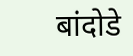बांदोडे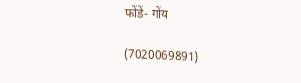फोंडें- गोंय

(7020069891)